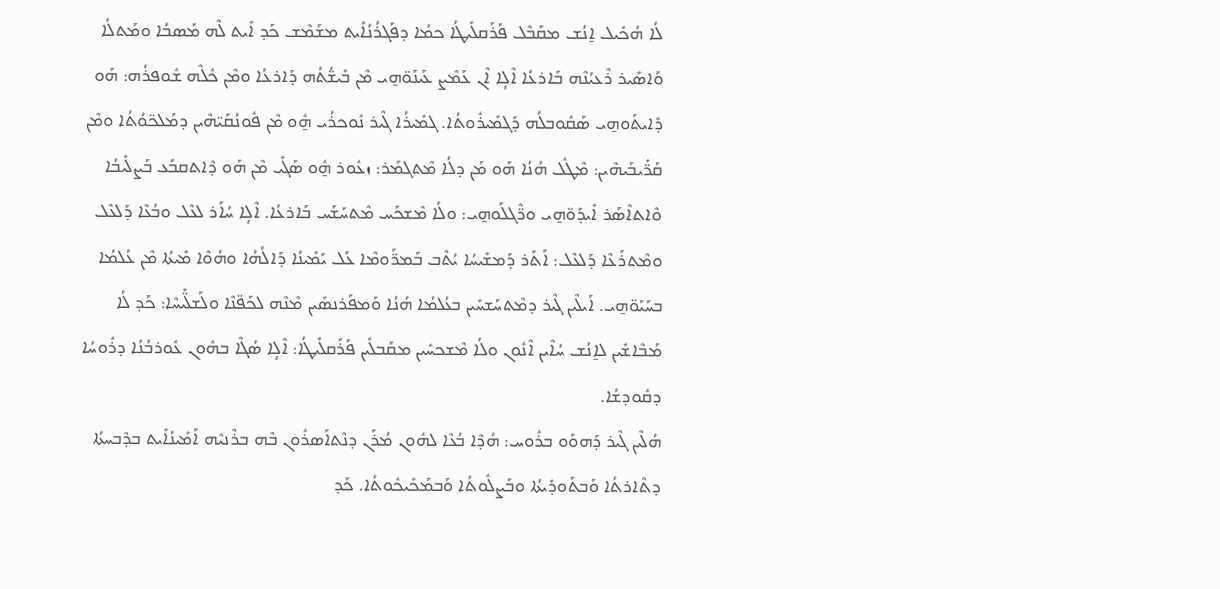ܠܳܐ ܗܳܟܺܝܠ ܐ̱ܢܳܫ ܡܩܰܒܶܠ ܦܰܪܰܩܠܺܝܛܳܐ ܟܡܳܐ ܕܦܰܓܪܳܢܳܐܺܝܬ ܡܫܰܡܶܫ ܟܰܕ ܐܺܝܬ ܠܶܗ ܡܰܣܒܳܐ ܘܡܰܬܠܳܐ ܘܰܐܣܺܝܪ ܪܶܥܝܳܢܶܗ ܒܰܐܪܥܳܐ ܐܶܠܴܐ ܐܶܢ ܥܰܡܶܨ ܥܰܝܢܰܘ̈ܗ̱ܝ ܡܶܢ ܒܺܝܫ̈ܳܬܳܗ ܕܰܐܪܥܳܐ ܘܡܶܢ ܟܽܠܶܗ ܫܽܘܦܪܳܗ: ܗܰܘ ܕܺܐܝܬܰܘܗ̱ܝ ܣܰܩܽܘܒܠܳܗ ܕܰܓܡܺܝܪܽܘܬܳܐ. ܓܡܺܝܪܳܐ ܓܶܝܪ ܢܽܘܟܪܳܝ ܗ̱ܽܘ ܡܶܢ ܦܽܘܢܳܩܰܝ̈ܗܶܝܢ ܕܡܰܠܟ̈ܘܳܬܳܐ ܘܡܶܢ ܩܰܪ̈ܺܝܒܰܝܗܶܝܢ: ܡܶܛܽܠ ܗܳܢܳܐ ܗܰܘ ܡܰܢ ܕܠܳܐ ܡܶܬܓܡܰܪ: ܙܥܽܘܪ ܗ̱ܽܘ ܣܰܓܺܝ ܡܶܢ ܗܰܘ ܕܶܐܬܩܒܰܥ ܒܰܨܠܺܝܒܳܐ ܘܶܐܬܐܶܣܰܪ ܐܺܝܕܰܘ̈ܗ̱ܝ ܘܪ̈ܶܓܠܰܘܗ̱ܝ: ܘܠܳܐ ܡܶܫܟܰܚ ܡܶܬܚܰܫܰܚ ܒܰܐܪܥܳܐ. ܐܶܠܴܐ ܚܳܐܰܪ ܠܥܶܠ ܘܒܳܥܶܐ ܕܰܠܥܶܠ ܘܡܶܬܪܰܥܶܐ ܕܰܠܥܶܠ: ܐܰܬܰܪ ܕܰܡܫܺܝܚܳܐ ܝܳܬܶܒ ܒܰܡܪ̈ܰܘܡܶܐ ܥܰܠ ܝܰܡܺܝܢܳܐ ܕܰܐܠܳܗܳܐ ܘܗܳܘܶܐ ܡܺܝܬܳܐ ܡܶܢ ܥܳܠܡܳܐ ܒܚܰܝܰܘ̈ܗ̱ܝ. ܐܰܝܠܶܝܢ ܓܶܝܪ ܕܡܶܬܚܰܫܚܺܝܢ ܒܥܳܠܡܳܐ ܗܳܢܳܐ ܘܰܡܦܰܪܢܣܺܝܢ ܡܶܢܶܗ ܠܟܰܦ̈ܢܶܐ ܘܠܰܫܠ̈ܺܝܚܶܐ: ܟܰܕ ܠܳܐ ܡܰܒܶܐܫܺܝܢ ܠܐ̱ܢܳܫ ܚܳܐܶܝܢ ܐܶܢܽܘܢ ܘܠܳܐ ܡܶܫܟܚܺܝܢ ܡܩܰܒܠܺܝܢ ܦܰܪܰܩܠܺܝܛܳܐ: ܐܶܠܴܐ ܣܳܓܶܐ ܒܗܽܘܢ ܥܽܘܪܒܳܢܳܐ ܕܪܽܘܚܳܐ ܕܩܽܘܕܫܳܐ.
ܗܳܠܶܝܢ ܓܶܝܪ ܕܰܗܘܰܘ ܒܪܽܘܚ: ܗܳܕܶܐ ܒܳܥܶܐ ܠܗܽܘܢ ܡܳܪܰܢ ܕܢܶܬܐܰܣܪܽܘܢ ܒܶܗ ܒܪܶܢܝܶܗ ܐܰܡܺܝܢܳܐܺܝܬ ܒܕܶܒܚܬܳܐ ܕܬܶܐܪܬܳܐ ܘܰܒܬܰܘܕܺܝܬܳܐ ܘܒܰܨܠܽܘܬܳܐ ܘܰܒܡܰܟܺܝܟܽܘܬܳܐ. ܟܰܕ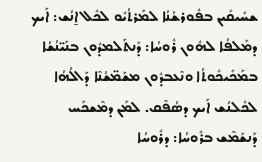ܫܚܺܝܩܺܝܢ ܒܦܽܘܪܫܳܢܳܐ ܠܡܰܪܬܳܝܽܘ ܠܟܽܠ ܐ̱ܢܳܫ: ܐܰܝܟ ܕܡܰܠܦܳܐ ܠܗܽܘܢ ܪܽܘܚܳܐ: ܕܰܢܬܰܠܡܕܽܘܢ ܒܢܰܝ̈ܢܳܫܳܐ ܒܡܰܟܺܝܟܽܘܬܳܐ ܘܢܶܥܒܕܽܘܢ ܡܫܰܡ̈ܫܳܢܶܐ ܕܰܐܠܳܗܳܐ ܠܟܽܠܢܳܫ ܐܰܝܟ ܕܣܳܦܶܩ. ܠܡܰܢ ܕܡܶܫܟܰܚ ܕܰܢܫܰܡܶܫ ܒܪܽܘܚܳܐ: ܕܪܽܘܚܳܐ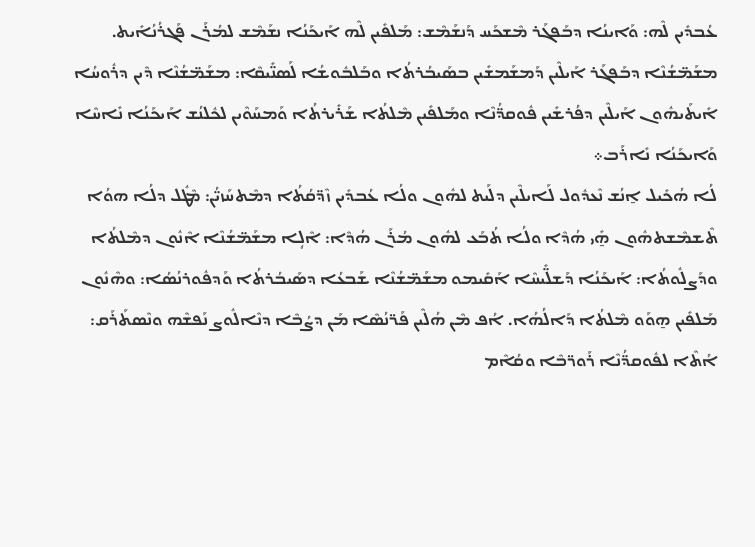ܥܳܒܕܺܝܢ ܠܶܗ: ܘܰܐܝܢܳܐ ܕܒܰܦܓܰܪ ܡܶܫܟܰܚ ܕܰܢܫܰܡܶܫ: ܡܰܠܦܺܝܢ ܠܶܗ ܐܰܝܟܰܢܳܐ ܢܫܰܡܶܫ ܠܡܳܪܰܢ ܦܰܓܪܳܢܳܐܺܝܬ. ܡܫܰܡ̈ܫܳܢܶܐ ܕܒܰܦܓܰܪ ܐܰܝܠܶܝܢ ܕܰܡܫܰܡܫܺܝܢ ܒܣܰܝܒܳܪܬܳܐ ܘܒܰܠܒܽܘܫܳܐ ܠܰܣܢ̈ܺܝܩܶܐ: ܡܫܰܡ̈ܫܳܢܶܐ ܕܶܝܢ ܕܪܽܘܚܳܐ ܐܺܝܬܰܝܗܽܘܢ ܐܰܝܠܶܝܢ ܕܦܳܪܫܺܝܢ ܦܽܘܩܕ̈ܳܢܶܐ ܘܡܰܠܦܺܝܢ ܡܶܠܬܳܐ ܫܰܪܺܝܪܬܳܐ ܘܰܡܚܰܘܶܝܢ ܠܟܽܠܢܳܫ ܐܰܝܟܰܢܳܐ ܢܺܐܚܶܐ ܘܰܐܝܟܰܢܳܐ ܢܺܐܪܰܒ܀
ܠܳܐ ܗܳܟܺܝܠ ܐ̱ܢܳܫ ܢܶܥܕܽܘܠ ܠܰܐܝܠܶܝܢ ܕܠܰܝܬ ܠܗܽܘܢ ܘܠܳܐ ܥܳܒܕܺܝܢ ܙܶܕ̈ܩܳܬܳܐ ܕܡܶܬܚܰܙܝ̈ܳܢ: ܡܶܛܽܠ ܕܠܳܐ ܗܘܳܐ ܬܶܫܡܶܫܬܗܽܘܢ ܗ̱ܺܝ ܗܳܕܶܐ ܘܠܳܐ ܬܳܒܰܥ ܠܗܽܘܢ ܡܳܪܰܢ ܗܳܕܶܐ: ܐܶܠܴܐ ܡܫܰܡ̈ܫܳܢܶܐ ܐܶܢܽܘܢ ܕܡܶܠܬܳܐ ܘܕܰܨܠܽܘܬܳܐ: ܐܰܝܟܰܢܳܐ ܕܰܫܠ̈ܺܝܚܶܐ ܐܰܩܺܝܡܘ ܡܫܰܡ̈ܫܳܢܶܐ ܫܰܒܥܳܐ ܕܣܰܝܒܳܪܬܳܐ ܘܰܕܦܽܘܪܢܳܣܳܐ: ܘܗܶܢܽܘܢ ܡܰܠܦܺܝܢ ܗ̱ܘܰܘ ܡܶܠܬܳܐ ܕܰܐܠܳܗܳܐ. ܐܳܦ ܡܶܢ ܗܳܠܶܝܢ ܦܰܪ̈ܢܳܣܶܐ ܡܰܢ ܕܨܳܒܶܐ ܕܢܶܐܠܽܘܨ ܢܰܦܫܶܗ ܘܢܶܣܬܰܪܰܩ: ܐܳܬܶܐ ܠܦܽܘܩܕ̈ܳܢܶܐ ܪܰܘܪ̈ܒܶܐ ܘܩܳܐܶܡ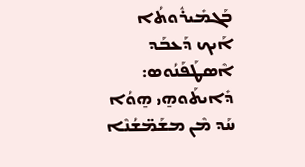ܒܰܓܡܺܝܪܽܘܬܳܐ ܐܰܝܟ ܕܰܥܒܰܕ ܐܶܤܛܰܦܰܢܳܘܣ: ܕܺܐܝܬܰܘܗ̱ܝ ܗ̱ܘܳܐ ܚܰܕ ܡܶܢ ܡܫܰܡ̈ܫܳܢܶܐ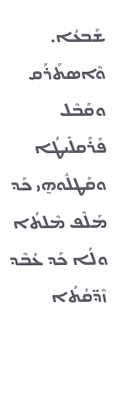ܫܰܒܥܳܐ. ܘܶܐܣܬܰܪܰܩ ܘܩܰܒܶܠ ܦܰܪܰܩܠܺܝܛܳܐ ܘܩܰܛܠܽܘܗ̱ܝ ܟܰܕ ܡܰܠܶܦ ܡܶܠܬܳܐ ܘܠܳܐ ܟܰܕ ܥܳܒܶܕ ܙܶܕ̈ܩܳܬܳܐ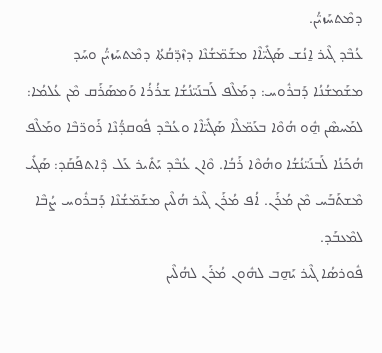ܕܡܶܬܚܰܙܝ̈ܳܢ.
ܥܳܒܶܕ ܓܶܝܪ ܐ̱ܢܳܫ ܣܰܓܺܝ̈ܐܶܐ ܡܫܰܡ̈ܫܳܢܶܐ ܕܙܶܕ̈ܩܳܬܳܐ ܕܡܶܬܚܰܙܝ̈ܳܢ ܘܚܰܕ ܡܫܰܡܫܳܢܳܐ ܕܰܒܪܽܘܚ: ܕܡܰܠܶܦ ܠܰܒܢܰܝ̈ܢܳܫܳܐ ܫܪܳܪܳܐ ܘܰܡܣܰܪܰܩ ܡܶܢ ܥܳܠܡܳܐ: ܠܡܰܚܣܶܢ ܗ̱ܽܘ ܗܳܘܶܐ ܒܥܰܡ̈ܠܶܐ ܣܰܓܺܝ̈ܐܶܐ ܘܥܳܒܶܕ ܦܽܘܩܕ̈ܳܢܶܐ ܪܰܘܪ̈ܒܶܐ ܘܡܰܠܶܦ ܗܳܟܰܢܳܐ ܠܰܒܢܰܝ̈ܢܳܫܳܐ ܘܗܳܘܶܐ ܪܰܒܳܐ. ܘܶܐܢ ܥܳܒܶܕ ܝܰܬܺܝܪ ܥܰܠ ܕܶܐܬܦܰܩܰܕ: ܣܰܓܺܝ ܡܶܫܬܰܒܰܚ ܡܶܢ ܡܳܪܰܢ. ܐܳܦ ܡܳܪܰܢ ܓܶܝܪ ܗܳܠܶܝܢ ܡܫܰܡ̈ܫܳܢܶܐ ܕܰܒܪܽܘܚ ܨܳܒܶܐ ܠܡܶܥܒܰܕ.
ܦܽܘܪܣܳܐ ܓܶܝܪ ܝܰܗ̱ܒ ܠܗܽܘܢ ܡܳܪܰܢ ܠܗܳܠܶܝܢ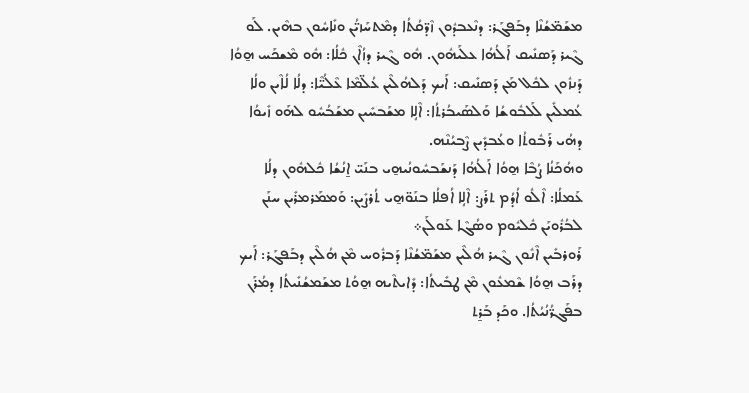ܡܫܰܡ̈ܫܳܢܶܐ ܕܒܰܦܓܰܪ: ܕܢܶܥܒܕܽܘܢ ܙܶܕ̈ܩܳܬܳܐ ܕܡܶܬܚܰܙܝ̈ܳܢ ܘܢܺܐܚܽܘܢ ܒܗܶܝܢ. ܠܰܘ ܓܶܝܪ ܕܰܣܢܺܝܩ ܐܰܠܳܗܳܐ ܥܠܰܝܗܽܘܢ. ܗܽܘ ܓܶܝܪ ܕܙܳܐܶܢ ܟܽܠܳܐ: ܗܽܘ ܡܶܫܟܰܚ ܗ̱ܘܳܐ ܕܰܢܙܽܘܢ ܠܟܽܠ ܡܰܢ ܕܰܣܢܺܝܩ: ܐܰܝܟ ܕܰܠܗܳܠܶܝܢ ܥܳܠ̈ܡܶܐ ܥܶܠܳܝ̈ܶܐ: ܕܠܳܐ ܠܳܐܶܝܢ ܘܠܳܐ ܥܳܡܠܺܝܢ ܠܰܠܒܽܘܫܳܐ ܘܰܠܣܰܝܒܳܪܬܳܐ: ܐܶܠܴܐ ܡܫܰܒܚܺܝܢ ܡܫܰܒܳܚܽܘ ܠܗܰܘ ܙܺܝܘܳܐ ܕܗܳܝ ܪܰܒܽܘܬܳܐ ܘܥܳܒܕܺܝܢ ܨܶܒܝܳܢܶܗ.
ܘܗܳܟܰܢܳܐ ܨܳܒܶܐ ܗ̱ܘܳܐ ܐܰܠܳܗܳܐ ܕܰܢܫܰܒܚܽܘܢܳܝܗ̱ܝ ܒܢܰܝ̈ ܐ̱ܢܳܫܳܐ ܟܽܠܗܽܘܢ ܕܠܳܐ ܥܰܡܠܳܐ: ܐܶܠܽܘ ܐܳܕܳܡ ܬܪܰܨ: ܐܶܠܴܐ ܐܳܦܠܳܐ ܒܢܰܘ̈ܗ̱ܝ ܬܳܪܨܺܝܢ: ܘܰܡܡܰܪܡܪܺܝܢ ܚܢܰܢ ܠܒܳܪܽܘܝܰܢ ܟܽܠܝܽܘܡ ܘܣܳܓܶܐ ܥܰܘܠܰܢ܀
ܪܰܘܪܒܺܝܢ ܐܶܢܽܘܢ ܓܶܝܪ ܗܳܠܶܝܢ ܡܫܰܡ̈ܫܳܢܶܐ ܕܰܒܪܽܘܚ ܡܶܢ ܗܳܠܶܝܢ ܕܒܰܦܓܰܪ: ܐܰܝܟ ܕܪܰܒ ܗ̱ܘܳܐ ܫܶܡܥܽܘܢ ܡܶܢ ܛܒܺܝܬܳܐ: ܕܺܐܝܬܶܝܗ ܗ̱ܘܳܬ ܡܫܰܡܫܳܢܺܝܬܳܐ ܕܡܳܪܰܢ ܒܦܰܓܪ̈ܳܢܳܝܳܬܳܐ. ܘܟܰܕ ܒܰܪ̱ܬ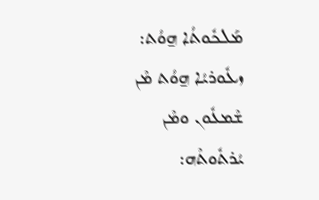ܡܰܠܟܽܘܬܳܐ ܗ̱ܘܳܬ: ܙܥܽܘܪܝܳܐ ܗ̱ܘܳܬ ܡܶܢ ܫܶܡܥܽܘܢ ܘܡܶܢ ܝܳܪܬܽܘܬܶܗ: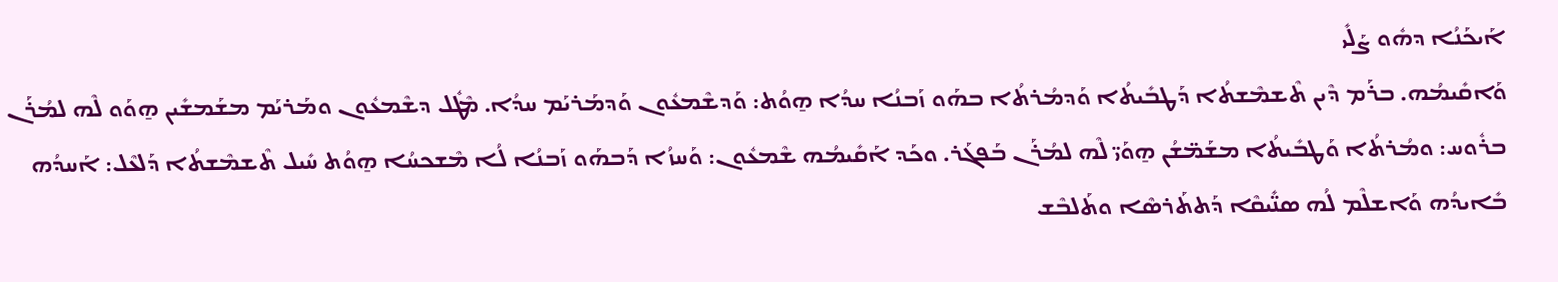ܐܰܝܟܰܢܳܐ ܕܗܽܘ ܨܰܠܺܝ
ܘܰܐܩܺܝܡܳܗ. ܒܪܰܡ ܕܶܝܢ ܬܶܫܡܶܫܬܳܐ ܕܰܛܒܺܝܬܳܐ ܘܰܕܡܳܪܬܳܐ ܒܗܰܘ ܙܰܒܢܳܐ ܚܕܳܐ ܗ̱ܘܳܬ: ܘܰܕܫܶܡܥܽܘܢ ܘܰܕܡܰܪܝܰܡ ܚܕܳܐ. ܡܶܛܽܠ ܕܫܶܡܥܽܘܢ ܘܡܰܪܝܰܡ ܡܫܰܡܫܺܝܢ ܗ̱ܘܰܘ ܠܶܗ ܠܡܳܪܰܢ ܒܪܽܘܚ: ܘܡܳܪܬܳܐ ܘܰܛܒܺܝܬܳܐ ܡܫܰܡ̈ܫܳܢ ܗ̱ܘܰܝ̈ ܠܶܗ ܠܡܳܪܰܢ ܒܰܦܓܰܪ. ܘܟܰܕ ܐܰܩܺܝܡܳܗ ܫܶܡܥܽܘܢ: ܘܰܚܙܳܐ ܕܰܒܗܰܘ ܙܰܒܢܳܐ ܠܳܐ ܡܶܫܟܚܳܐ ܗ̱ܘܳܬ ܚܺܝܠ ܬܶܫܡܶܫܬܳܐ ܕܰܠܥܶܠ: ܐܰܚܕܳܗ ܒܺܐܝܕܳܗ ܘܰܐܫܠܶܡ ܠܳܗ ܣܢ̈ܺܝܩܶܐ ܕܰܬܬܰܪܣܶܐ ܘܬܰܠܒܶܫ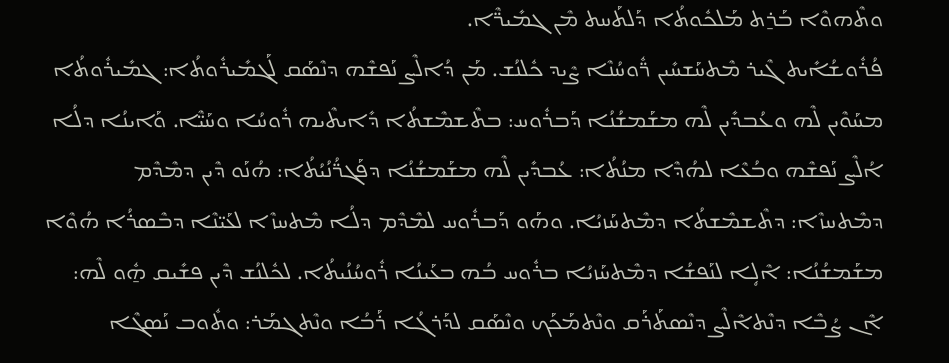ܘܬܶܗܘܶܐ ܒܰܪ̱ܬ ܡܰܠܟܽܘܬܳܐ ܕܰܠܬܰܚܬ ܡܶܢ ܓܡܺܝܪ̈ܶܐ.
ܦܳܪܽܘܫܳܐܺܝܬ ܓܶܝܪ ܡܶܬܚܰܫܚܺܝܢ ܪ̈ܽܘܚܳܢܶܐ ܨܶܝܕ ܟܽܠܢܳܫ. ܡܰܢ ܕܳܐܠܶܨ ܢܰܦܫܶܗ ܕܢܶܣܰܩ ܠܰܓܡܺܝܪܽܘܬܳܐ: ܓܡܺܝܪܽܘܬܳܐ ܡܚܰܘܶܝܢ ܠܶܗ ܘܥܳܒܕܺܝܢ ܠܶܗ ܡܫܰܡܫܳܢܳܐ ܕܰܒܪܽܘܚ: ܒܬܶܫܡܶܫܬܳܐ ܕܺܐܝܬܶܝܗ ܪܽܘܚܳܐ ܘܚܰܝ̈ܶܐ. ܘܰܐܝܢܳܐ ܕܠܳܐ ܐܳܠܶܨ ܢܰܦܫܶܗ ܘܒܳܥܶܐ ܠܗܳܕܶܐ ܡܢܳܬܳܐ: ܥܳܒܕܺܝܢ ܠܶܗ ܡܫܰܡܫܳܢܳܐ ܕܦܰܓܪ̈ܳܢܳܝܳܬܳܐ: ܗܳܢܰܘ ܕܶܝܢ ܕܡܶܕܶܡ ܕܡܶܬܚܙܶܐ: ܕܬܶܫܡܶܫܬܳܐ ܕܡܶܬܚܰܙܝܳܐ. ܘܗܰܘ ܕܰܒܪܽܘܚ ܠܡܶܕܶܡ ܕܠܳܐ ܡܶܬܚܙܶܐ ܠܥܰܝ̈ܢܶܐ ܕܒܶܣܪܳܐ ܗܳܘܶܐ ܡܫܰܡܫܳܢܳܐ: ܐܶܠܴܐ ܠܢܰܦܫܳܐ ܕܡܶܬܚܰܙܝܳܐ ܒܪܽܘܚ ܒܳܗ ܒܥܰܝܢܳܐ ܪܽܘܚܳܢܳܝܬܳܐ. ܠܟܽܠܢܳܫ ܕܶܝܢ ܦܫܺܝܩ ܗ̱ܽܘ ܠܶܗ: ܐܶܢ ܨܳܒܶܐ ܕܢܶܬܐܶܠܶܨ ܕܢܶܣܬܰܪܰܩ ܘܢܶܬܡܰܟܰܟ ܘܢܶܣܰܩ ܠܕܰܪܓܳܐ ܪܰܒܳܐ ܘܢܶܬܓܡܰܪ: ܘܬܽܘܒ ܢܰܣܓܶܐ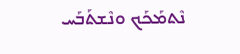ܢܶܬܡܰܟܰܟ ܘܢܶܫܬܰܒܰܚ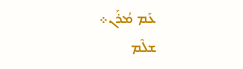ܥܰܡ ܡܳܪܰܢ܀
ܫܠܶܡ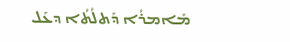ܡܺܐܡܪܳܐ ܕܰܬܠܳܬܳܐ ܕܥܰܠ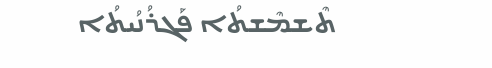ܬܶܫܡܶܫܬܳܐ ܦܰܓܪܳܢܳܝܬܳܐ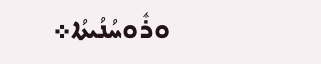ܘܪܽܘܚܳܢܳܝܬܳܐ܀